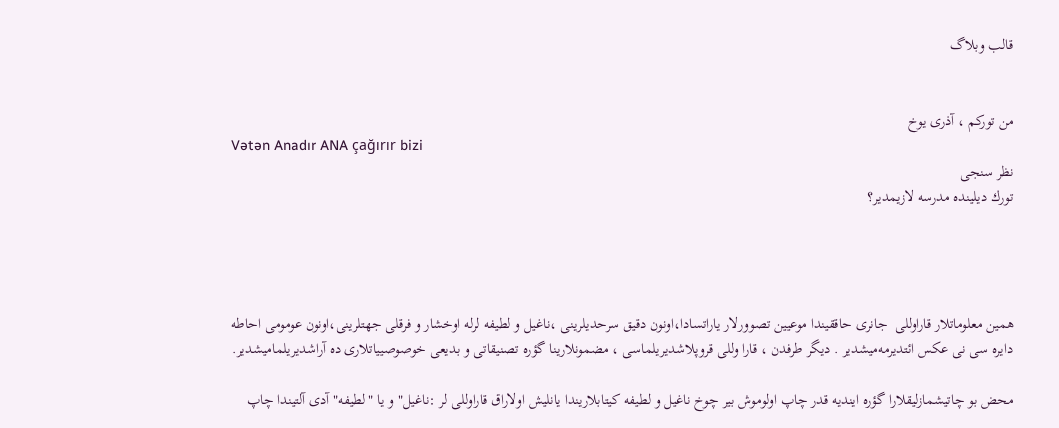قالب وبلاگ


من توركم ، آذری یوخ
Vətən Anadır ANA çağırır bizi
نظر سنجی
تورك ديلينده مدرسه لازيمدير؟




همین معلوماتلار قاراوللی  جانری حاققیندا موعیین تصوورلار یاراتسادا،اونون دقیق سرحدیلرینی ،ناغیل و لطیفه لرله اوخشار و فرقلی جهتلرینی،اونون عومومی احاطه دایره سی نی عكس ائتدیرمه‌میشدیر . دیگر طرفدن ، قارا وللی قروپلاشدیریلماسی ، مضمونلارینا گؤره تصنیقاتی و بدیعی خوصوصییاتلاری ده آراشدیریلمامیشدیر.

محض بو چاتیشمازلیقلارا گؤره ایندیه قدر چاپ اولوموش بیر چوخ ناغیل و لطیفه كیتابلاریندا یانلیش اولاراق قاراوللی لر :ناغیل" و یا "لطیفه" آدی آلتیندا چاپ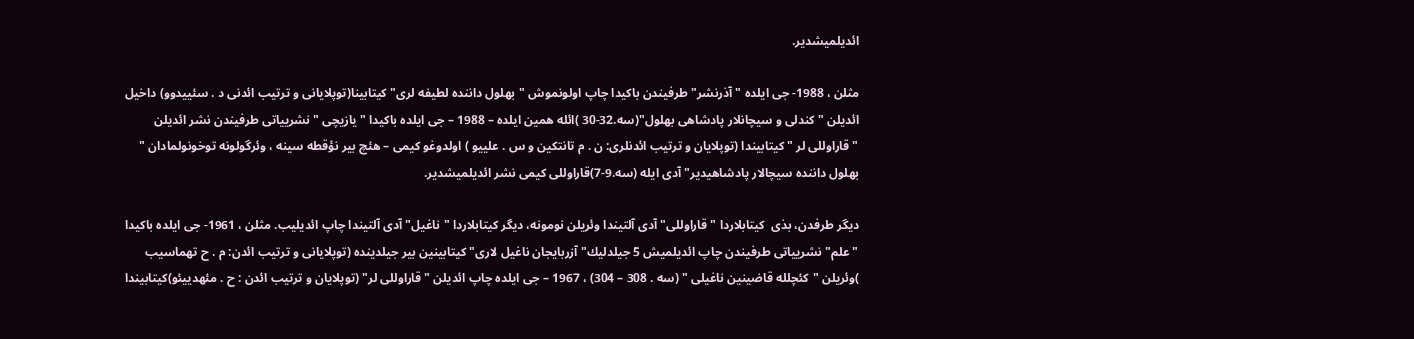ائدیلمیشدیر.

مثلن ، 1988- جی ایلده " آذرنشر" طرفیندن باكیدا چاپ اولونموش "بهلول داننده لطیفه لری" كیتابینا(توپلایانی و ترتیب ائدنی د . سئییدوو) داخیل ائدیلن " كندلی و سیچانلار پادشاهی بهلول"(سه.32-30 )ائله همین ایلده – 1988 – جی ایلده باكیدا " یازیچی " نشرییاتی طرفیندن نشر ائدیلن "قاراوللی لر " كیتابیندا (توپلایان و ترتیب ائدنلری: ن . م تانتكین و س . علییو ) اولدوغو كیمی – هئچ بیر نؤقطه سینه ، وئرگولونه توخونولمادان " بهلول داننده سیچالار پادشاهیدیر"آدی ایله (سه.9-7)قاراوللی كیمی نشر ائدیلمیشدیر.

دیگر طرفدن، بذی  كیتابلاردا " قاراوللی" آدی آلتیندا وئریلن نومونه، دیگر كیتابلاردا "ناغیل" آدی آلتیندا چاپ ائدیلیب. مثلن ، 1961- جی ایلده باكیدا "علم" نشرییاتی طرفیندن چاپ ائدیلمیش 5 جیلدلیك"آزربایجان ناغیل لاری" كیتابینین بیر جیلدینده (توپلایانی و ترتیب ائدن: م . ح تهماسیب )وئریلن "كئچلله قاضینین ناغیلی " (سه . 308 – 304) ، 1967 – جی ایلده چاپ ائدیلن "قاراوللی لر" (توپلایان و ترتیب ائدن : ح . مئهدییئو)كیتابیندا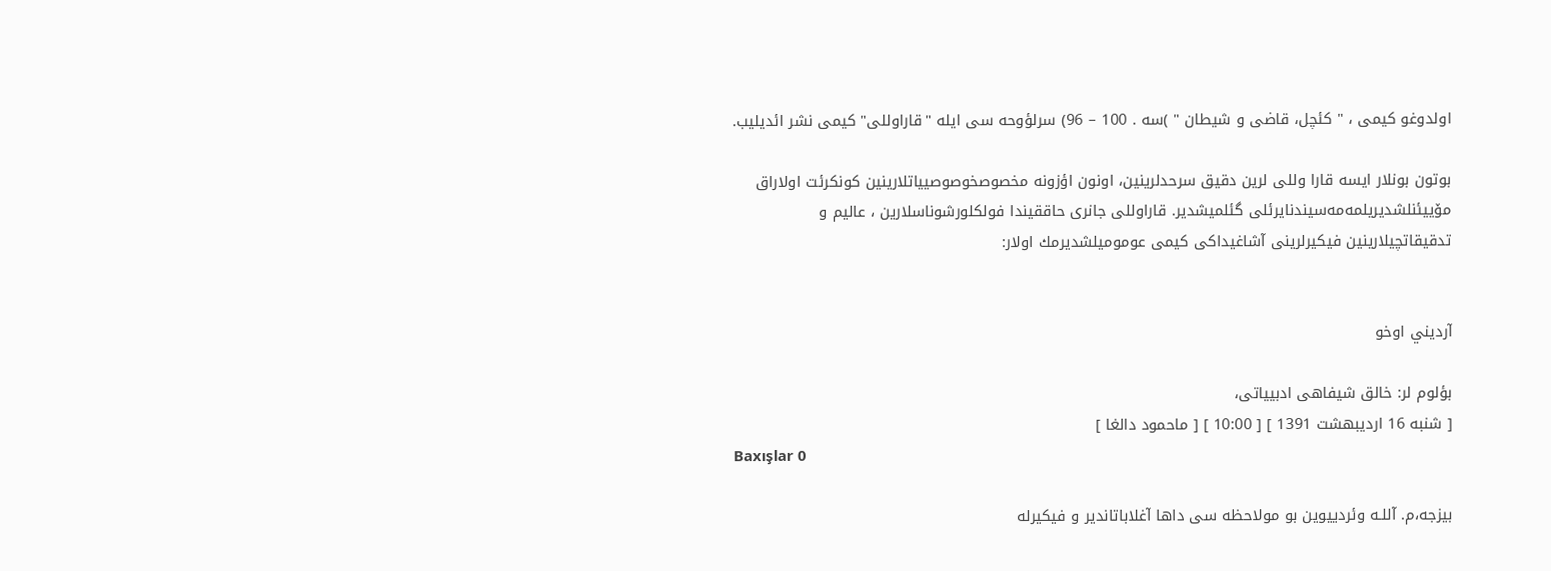اولدوغو كیمی ، " كئچل، قاضی و شیطان " )سه . 100 – 96) سرلؤوحه سی ایله "قاراوللی" كیمی نشر ائدیلیب.

بوتون بونلار ایسه قارا وللی لرین دقیق سرحدلرینین، اونون اؤزونه مخصوصخوصوصییاتلارینین كونكرئت اولاراق مۆییئنلشدیریلمه‌مه‌سیندنایرئلی گئلمیشدیر. قاراوللی جانری حاققیندا فولكلورشوناسلارین ، عالیم و تدقیقاتچیلارینین فیكیرلرینی آشاغیداكی كیمی عومومیلشدیرمك اولار:


آرديني اوخو

بؤلوم لر: خالق شیفاهی ادبییاتی،
[ شنبه 16 اردیبهشت 1391 ] [ 10:00 ] [ ماحمود دالغا ]
Baxışlar 0

بیزجه،م. آللـه وئردییوین بو مولاحظه سی داها آغلاباتاندیر و فیكیرله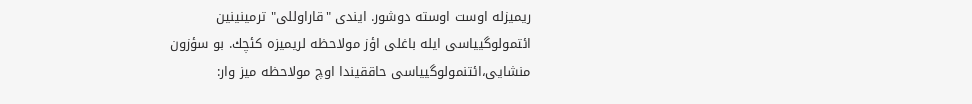ریمیزله اوست اوسته دوشور. ایندی "قاراوللی" ترمینینین ائتمولوگییاسی ایله باغلی اؤز مولاحظه لریمیزه كئچك. بو سؤزون منشایی،ائتنمولوگییاسی حاققیندا اوچ مولاحظه میز وار: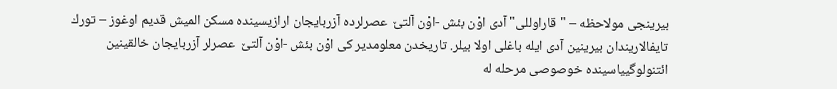بیرینجی مولاحظه – "قاراوللی" آدی اوْن بئش -اوْن آلتێ  عصرلرده آزربایجان ارازیسینده مسكن المیش قدیم اوغوز – تورك تایفالاریندان بیرینین آدی ایله باغلی اولا بیلر. تاریخدن معلومدیر كی اوْن بئش -اوْن آلتێ  عصرلر آزربایجان خالقینین ائتنولوگییاسینده خوصوصی مرحله له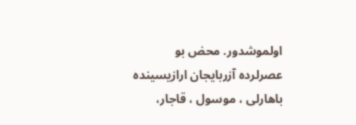اولموشدور. محض بو عصرلرده آزربایجان ارازیسینده باهارلی ، موسول ، قاجار،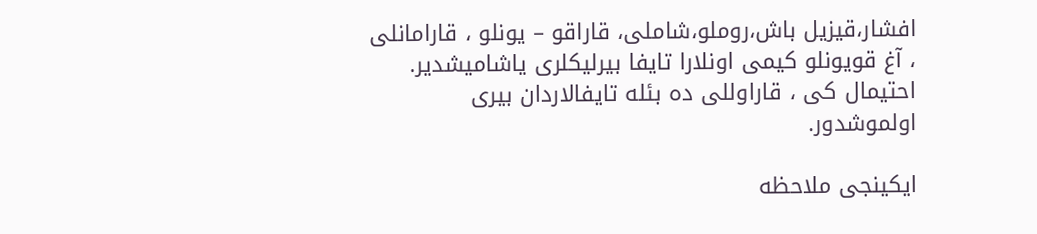افشار،قیزیل باش،روملو،شاملی، قاراقو – یونلو ، قارامانلی ، آغ قویونلو كیمی اونلارا تایفا بیرلیكلری یاشامیشدیر. احتیمال كی ، قاراوللی ده بئله تایفالاردان بیری اولموشدور.

ایكینجی ملاحظه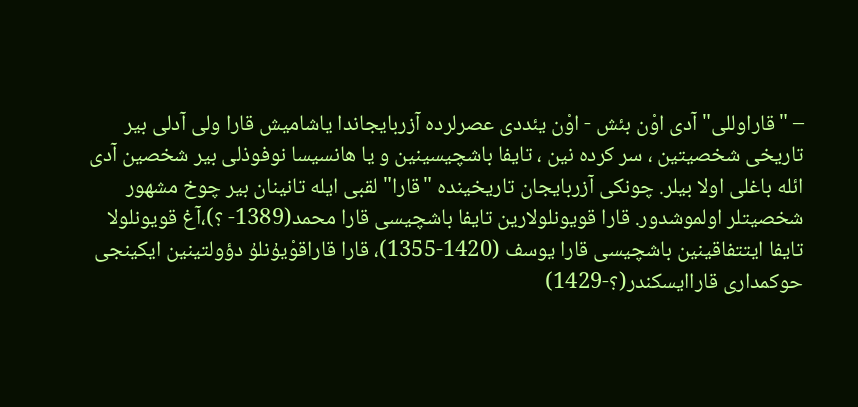– "قاراوللی" آدی اوْن بئش - اوْن یئددی عصرلرده آزربایجاندا یاشامیش قارا ولی آدلی بیر تاریخی شخصیتین ، سر كرده نین ، تایفا باشچیسینین و یا هانسیسا نوفوذلی بیر شخصین آدی ائله باغلی اولا بیلر. چونكی آزربایجان تاریخینده "قارا" لقبی ایله تانینان بیر چوخ مشهور شخصیتلر اولموشدور. قارا قویونلولارین تایفا باشچیسی قارا محمد(1389- ؟)،آغ قویونلولا تایفا ایتتفاقینین باشچیسی قارا یوسف (1420-1355)، قارا قاراقوْیۇنلۇ دؤولتینین ایكینجی حوكمداری قاراایسكندر(؟-1429)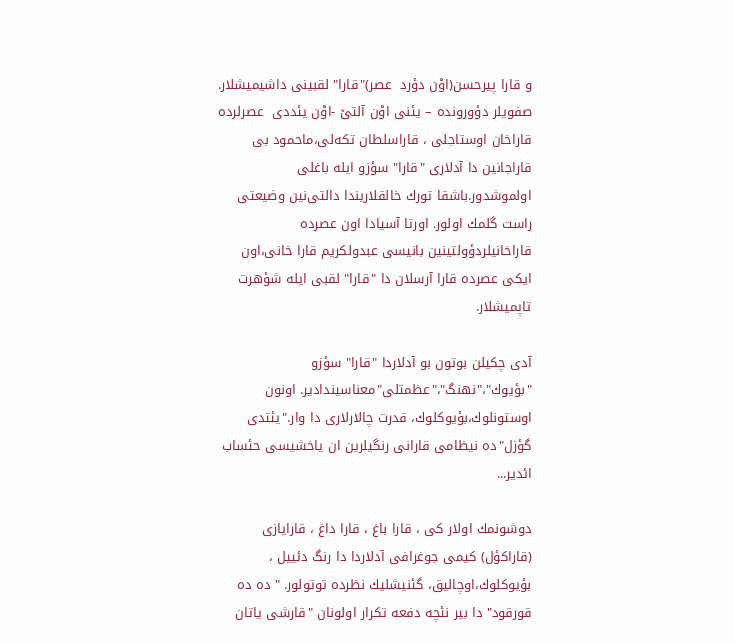و قارا پیرحسن(اوْن دؤرد  عصر)"قارا" لقبینی داشیمیشلار. صفویلر دؤورونده – یئنی اوْن آلتێ -اوْن یئددی  عصرلرده قاراخان اوستاجلی ، قاراسلطان تكه‌لی،ماحمود بی قاراجانین دا آدلاری "قارا" سؤزو ایله باغلی اولموشدور.باشقا تورك خالقلاریندا دالتی‌نین وضیعتی راست گلمك اولور. اورتا آسیادا اون عصرده قاراخانیلردؤولتینین بانیسی عبدولكریم قارا خانی،اون ایكی عصرده قارا آرسلان دا "قارا" لقبی ایله شؤهرت تاپمیشلار.

آدی چكیلن بوتون بو آدلاردا "قارا" سؤزو "بؤیوك"،"نهنگ"،"عظمتلی"معناسیندادیر. اونون اوستونلوك،بؤیوكلوك، قدرت چالارلاری دا وار."یئتدی گؤزل"ده نیظامی قارانی رنگیلرین ان یاخشیسی حئساب ائدیر...

دوشونمك اولار كی ، قارا باغ ، قارا داغ ، قارایازی (قاراكؤل) كیمی جوغرافی آدلاردا دا رنگ دئییل ، بؤیوكلوك،اوچالیق، گئنیشلیك نظرده توتولور. " ده ده قورقود" دا بیر نئچه دفعه تكرار اولونان "قارشی یاتان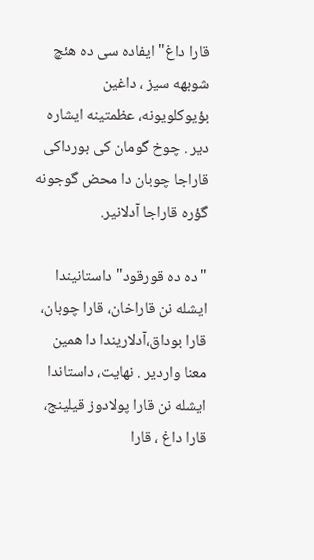قارا داغ" ایفاده سی ده هئچ شوبهه سیز ، داغین بؤیوكلویونه، عظمتینه ایشاره دیر . چوخ گومان كی بورداكی قاراجا چوبان دا محض گوجونه گؤره قاراجا آدلانیر.

"ده ده قورقود" داستانیندا ایشله نن قاراخان، قارا چوبان، قارا بوداق،آدلاریندا دا همین معنا واردیر . نهایت، داستاندا ایشله نن قارا پولادوز قیلینج، قارا داغ ، قارا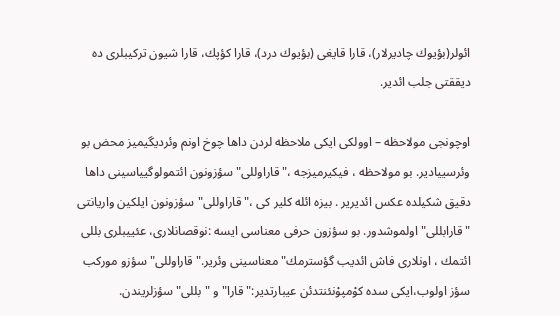ائولر(بؤیوك چادیرلار)، قارا قایغی (بؤیوك درد)، قارا كؤپك، قارا شیون تركیبلری ده دیققتی جلب ائدیر.

اوچونجی مولاحظه – اوولكی ایكی ملاحظه لردن داها چوخ اونم وئردیگیمیز محض بو وئرسییادیر. بو مولاحظه ، فیكیرمیزجه ،"قاراوللی" سؤزونون ائتمولوگییاسینی داها دقیق شكیلده عكس ائدیریر . بیزه ائله كلیر كی ،"قاراوللی"سؤزونون ایلكین واریانتی "قارابللی" اولموشدور. بو سؤزون حرفی معناسی ایسه :نوقصانلاری، عئییبلری بللی ائتمك ، اونلاری فاش ائدیب گؤسترمك" معناسینی وئریر."قاراوللی" سؤزو موركب سؤز اولوب،ایكی سده كوْمپوْنئنتدئن عیبارتدیر:"قارا" و "بللی" سؤزلریندن.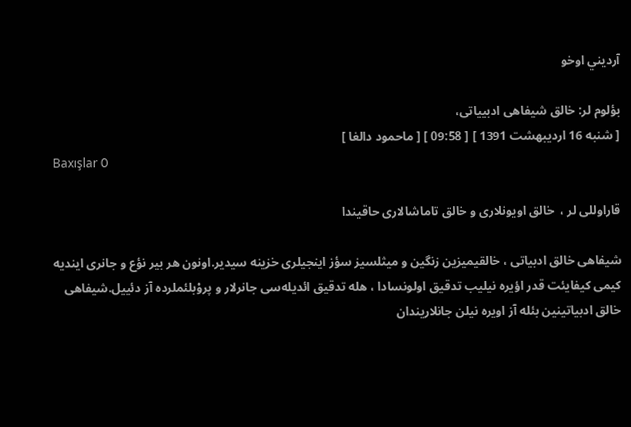آرديني اوخو

بؤلوم لر: خالق شیفاهی ادبییاتی،
[ شنبه 16 اردیبهشت 1391 ] [ 09:58 ] [ ماحمود دالغا ]
Baxışlar 0

قاراوللی لر ،  خالق اویونلاری و خالق تاماشالاری حاقیندا

شیفاهی خالق ادبیاتی ، خالقیمیزین زنگین و میثلسیز سؤز اینجیلری خزینه سیدیر.اونون هر بیر نؤع و جانری ایندیه كیمی كیفایئت قدر اؤیره نیلیب تدقیق اولونسادا ، هله تدقیق ائدیله‌سی جانرلار و پروْبلئملرده آز دئییل.شیفاهی خالق ادبیاتینین بئله آز اویره نیلن جانلاریندان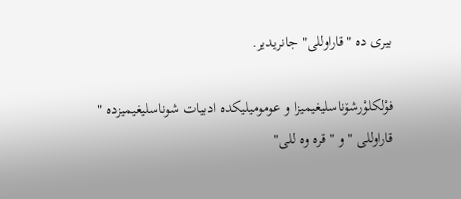بیری ده "قاراوللی" جانریدیر.

فوْلكلوْرشۆناسلیغیمیزا و عومومیلیكده ادبیات شوناسلیغیمیزده " قاراوللی " و " قره وه للی"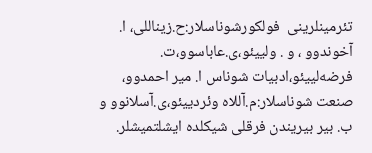تئرمینلرینی  فولكورشوناسلار:ح.زیناللی، ا. آخوندوو ، و . ولییئو،ی.عاباسوو،ت. فرضه‌لییئو،ادبیات شوناس ا. میر احمدوو، صنعت شوناسلار:م.آللاه وئردییئو،ی.آسلانوو و ب. بیر بیریندن فرقلی شیكلده ایشلتمیشلر.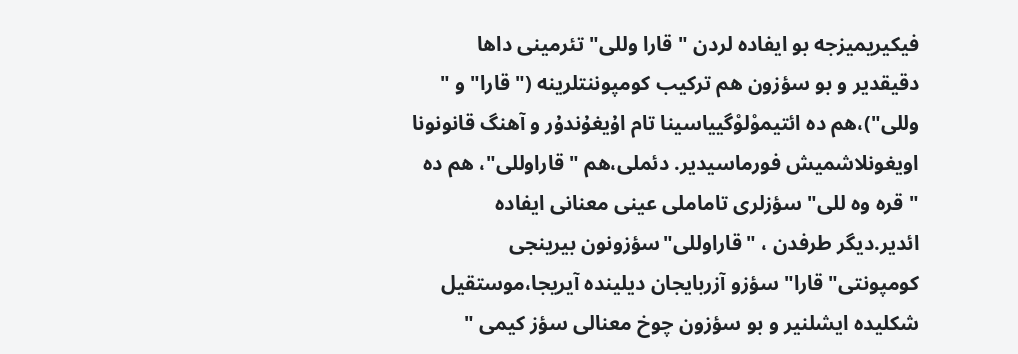فیكیریمیزجه بو ایفاده لردن " قارا وللی" تئرمینی داها دقیقدیر و بو سؤزون هم تركیب كومپوننتلرینه ("قارا" و " وللی")،هم ده ائتیموْلوْگییاسینا تام اۇیغۇندۇر و آهنگ قانونونا اویغونلاشمیش فورماسیدیر. دئملی،هم " قاراوللی"، هم ده " قره وه للی" سؤزلری تاماملی عینی معنانی ایفاده  ائدیر.دیگر طرفدن ، "قاراوللی"سؤزونون بیرینجی كومپونتی"قارا" سؤزو آزربایجان دیلینده آیریجا،موستقیل شكلیده ایشلنیر و بو سؤزون چوخ معنالی سؤز كیمی "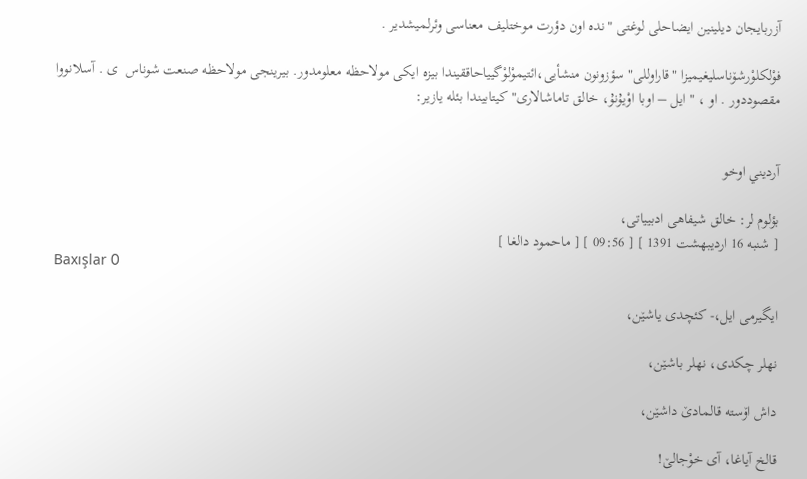آزربایجان دیلینین ایضاحلی لوغتی "نده اون دؤرت موختلیف معناسی وئرلمیشدیر .

فوْلكلوْرشۆناسلیغیمیزا "قاراوللی" سؤزونون منشأ‌یی،ائتیموْلوْگییاحاققیندا بیزه ایكی مولاحظه معلومدور. بیرینجی مولاحظه صنعت شوناس  ی . آسلانووا مقصوددور . او ، " ایل – اوبا اوْیۇنۇ، خالق تاماشالاری" كیتابیندا بئله یازیر:


آرديني اوخو

بؤلوم لر: خالق شیفاهی ادبییاتی،
[ شنبه 16 اردیبهشت 1391 ] [ 09:56 ] [ ماحمود دالغا ]
Baxışlar 0

ایگیرمی ایل،- كئچدی یاشێن،

نهلر چكدی، نهلر باشێن،

داش اۆسته قالمادێ داشێن،

قالخ آیاغا، آی خوْجالێ!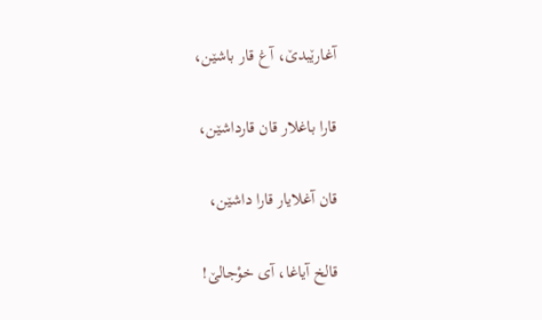آغارێبدێ، آغ قار باشێن،

قارا باغلار قان قارداشێن،

قان آغلایار قارا داشێن،

قالخ آیاغا، آی خوْجالێ!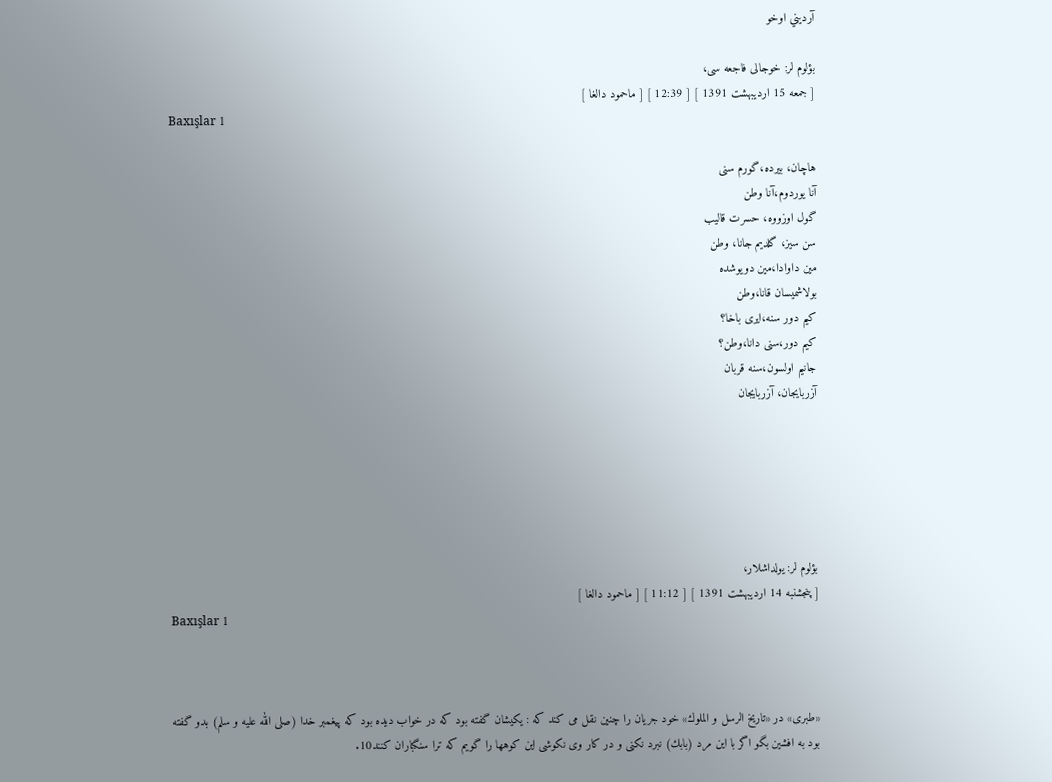آرديني اوخو

بؤلوم لر: خوجالی فاجعه سی،
[ جمعه 15 اردیبهشت 1391 ] [ 12:39 ] [ ماحمود دالغا ]
Baxışlar 1

هاچان، بیرده،گورم سنی
آنا یوردوم،آنا وطن
گول اوزووه، حسرت قالیب
سن سیز، گلدیم جانا، وطن
مین داوادا،مین دویوشده
بولاشمیسان قانا،وطن
كیم دور سنه،ایری باخا؟
كیم دور،سنی دانا،وطن؟
جانیم اولسون،سنه قربان
آزربایجان، آزربایجان






بؤلوم لر: یولداشلار،
[ پنجشنبه 14 اردیبهشت 1391 ] [ 11:12 ] [ ماحمود دالغا ]
Baxışlar 1



«طبری» در «تاریخ الرسل و الملوك» خود جریان را چنین نقل می كند كه : یكیشان گفته بود كه در خواب دیده بود كه پیغمبر خدا (صلی الله علیه و سلم) بدو گفته بود به افشین بگو اگر با این مرد (بابك) نبرد نكنی و در كار وی نكوشی این كوهها را گویم كه ترا سنگباران كنند10.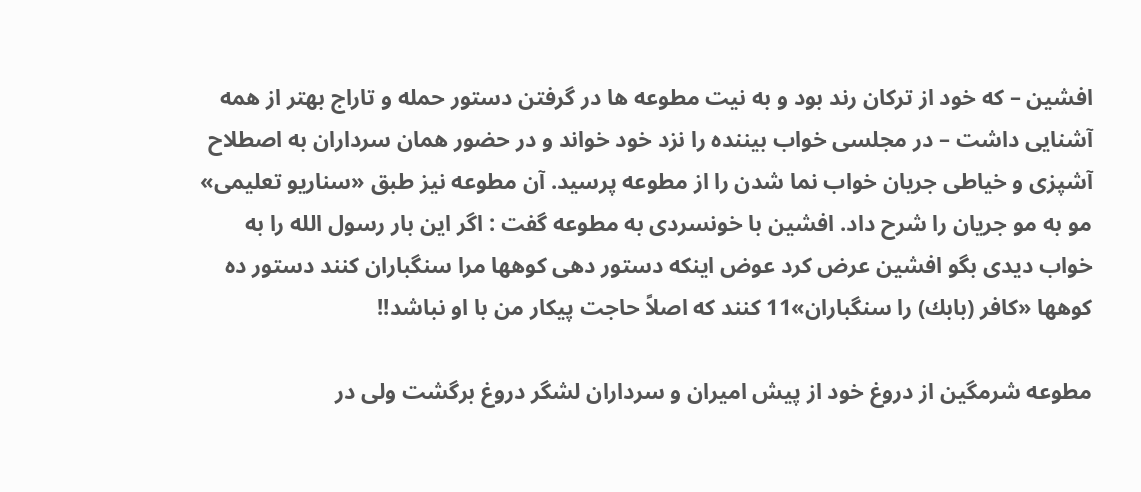افشین – كه خود از تركان رند بود و به نیت مطوعه ها در گرفتن دستور حمله و تاراج بهتر از همه آشنایی داشت – در مجلسی خواب بیننده را نزد خود خواند و در حضور همان سرداران به اصطلاح آشپزی و خیاطی جریان خواب نما شدن را از مطوعه پرسید. آن مطوعه نیز طبق «سناریو تعلیمی» مو به مو جریان را شرح داد. افشین با خونسردی به مطوعه گفت : اگر این بار رسول الله را به خواب دیدی بگو افشین عرض كرد عوض اینكه دستور دهی كوهها مرا سنگباران كنند دستور ده كوهها «كافر (بابك) را سنگباران»11 كنند كه اصلاً حاجت پیكار من با او نباشد!!

مطوعه شرمگین از دروغ خود از پیش امیران و سرداران لشگر دروغ برگشت ولی در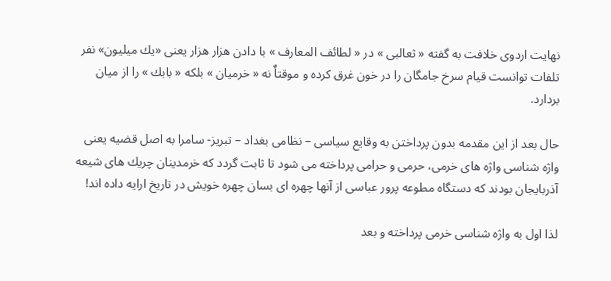نهایت اردوی خلافت به گفته « ثعالبی » در « لطائف المعارف » با دادن هزار هزار یعنی «یك میلیون» نفر تلفات توانست قیام سرخ جامگان را در خون غرق كرده و موقتاٌ نه « خرمیان » بلكه « بابك » را از میان بردارد.

حال بعد از این مقدمه بدون پرداختن به وقایع سیاسی – نظامی بغداد – تبریز- سامرا به اصل قضیه یعنی واژه شناسی واژه های خرمی، حرمی و حرامی پرداخته می شود تا ثابت گردد كه خرمدینان چریك های شیعه آذربایجان بودند كه دستگاه مطوعه پرور عباسی از آنها چهره ای بسان چهره خویش در تاریخ ارایه داده اند!

لذا اول به واژه شناسی خرمی پرداخته و بعد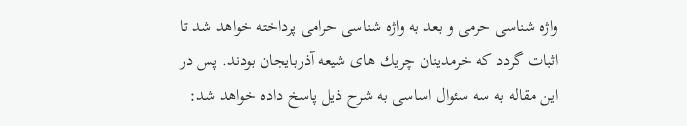واژه شناسی حرمی و بعد به واژه شناسی حرامی پرداخته خواهد شد تا اثبات گردد كه خرمدینان چریك های شیعه آذربایجان بودند. پس در این مقاله به سه سئوال اساسی به شرح ذیل پاسخ داده خواهد شد: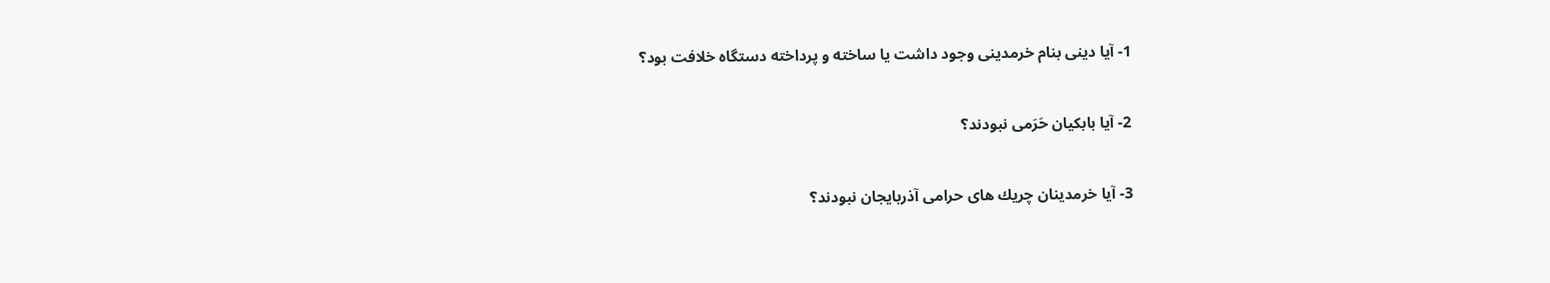1- آیا دینی بنام خرمدینی وجود داشت یا ساخته و پرداخته دستگاه خلافت بود؟

2- آیا بابكیان حَرَمی نبودند؟

3- آیا خرمدینان چریك های حرامی آذربایجان نبودند؟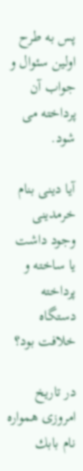پس به طرح اولین سئوال و جواب آن پرداخته می شود.

آیا دینی بنام خرمدینی وجود داشت یا ساخته و پرداخته دستگاه خلافت بود؟

در تاریخ امروزی همواره نام بابك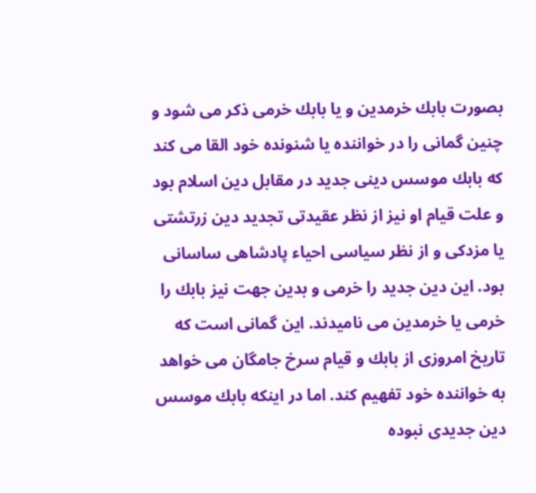بصورت بابك خرمدین و یا بابك خرمی ذكر می شود و چنین گمانی را در خواننده یا شنونده خود القا می كند كه بابك موسس دینی جدید در مقابل دین اسلام بود و علت قیام او نیز از نظر عقیدتی تجدید دین زرتشتی یا مزدكی و از نظر سیاسی احیاء پادشاهی ساسانی بود. این دین جدید را خرمی و بدین جهت نیز بابك را خرمی یا خرمدین می نامیدند. این گمانی است كه تاریخ امروزی از بابك و قیام سرخ جامگان می خواهد به خواننده خود تفهیم كند. اما در اینكه بابك موسس دین جدیدی نبوده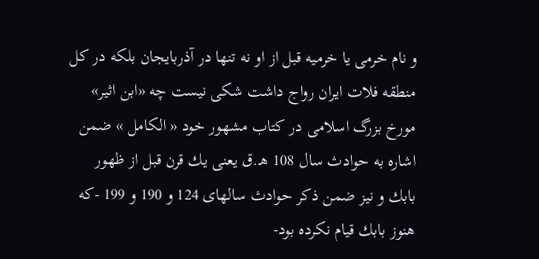و نام خرمی یا خرمیه قبل از او نه تنها در آذربایجان بلكه در كل منطقه فلات ایران رواج داشت شكی نیست چه «ابن اثیر» مورخ بزرگ اسلامی در كتاب مشهور خود « الكامل » ضمن اشاره به حوادث سال 108 هـ.ق یعنی یك قرن قبل از ظهور بابك و نیز ضمن ذكر حوادث سالهای 124 و 190 و 199 -كه هنوز بابك قیام نكرده بود-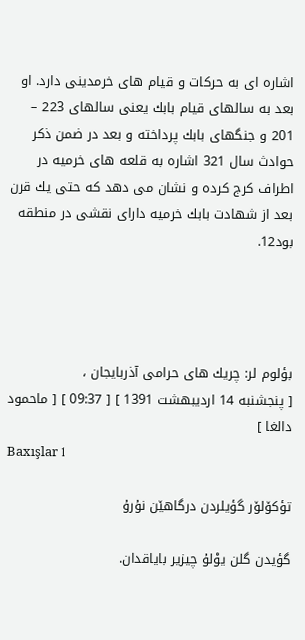اشاره ای به حركات و قیام های خرمدینی دارد. او بعد به سالهای قیام بابك یعنی سالهای 223 – 201 و جنگهای بابك پرداخته و بعد در ضمن ذكر حوادث سال 321 اشاره به قلعه های خرمیه در اطراف كرج كرده و نشان می دهد كه حتی یك قرن بعد از شهادت بابك خرمیه دارای نقشی در منطقه بود12.




بؤلوم لر: چریك های حرامی آذربایجان ،
[ پنجشنبه 14 اردیبهشت 1391 ] [ 09:37 ] [ ماحمود دالغا ]
Baxışlar 1

تؤكۆلۆر گؤیلردن درگاهێن نۇرۇ

گؤیدن گلن یوْلۇ چیزیر بایاقدان.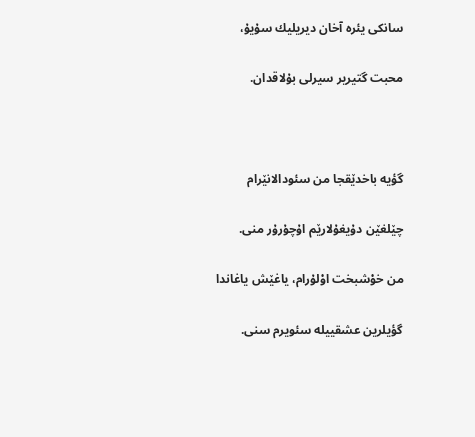سانكی یئره آخان دیریلیك سۇیۇ،

محبت گتیریر سیرلی بۇلاقدان.



گؤیه باخدێقجا من سئودالانێرام

چێلغێن دۇیغۇلارێم اۇچۇرۇر منی.

من خوْشبخت اوْلۇرام، یاغێش یاغاندا

گؤیلرین عشقییله سئویرم سنی.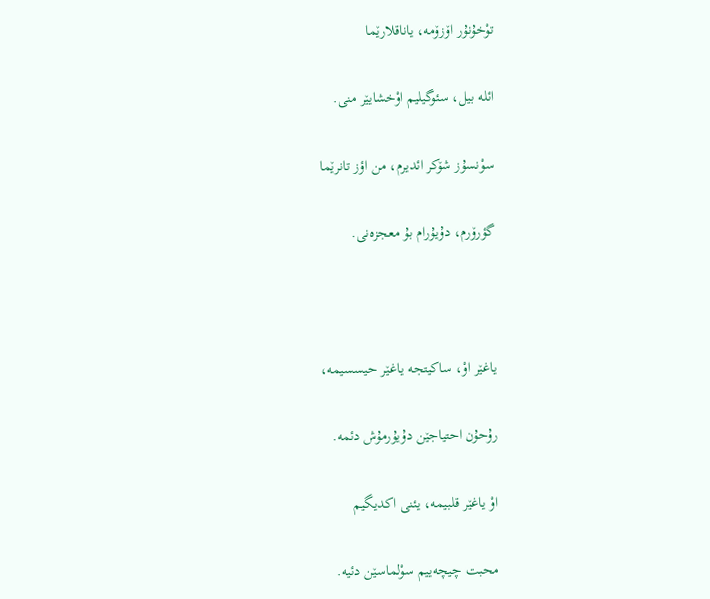توْخۇنۇر اۆزۆمه، یاناقلارێما

ائله بیل، سئوگیلیم اوْخشایێر منی.

سوْنسۇز شۆكر ائدیرم، من اؤز تانرێما

گؤرۆرم، دۇیۇرام بۇ معجزه‌‌نی.



یاغێر اوْ، ساكیتجه یاغێر حیسسیمه،

رۇحۇن احتیاجێن دۇیۇرمۇش دئمه.

اوْ یاغێر قلبیمه، یئنی اكدیگیم

محبت چیچه‌ییم سوْلماسێن دئیه.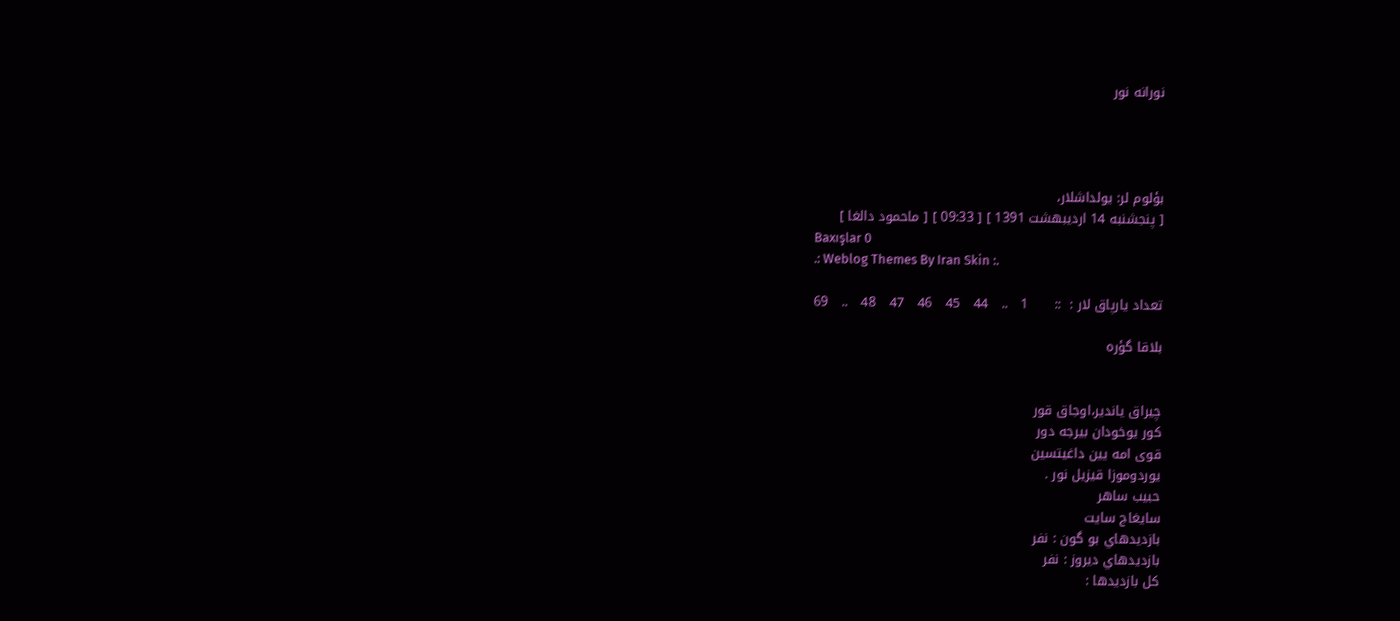نورانه نور




بؤلوم لر: یولداشلار،
[ پنجشنبه 14 اردیبهشت 1391 ] [ 09:33 ] [ ماحمود دالغا ]
Baxışlar 0
.: Weblog Themes By Iran Skin :.

تعداد یارپاق لار :  ::      1   ..   44   45   46   47   48   ..   69

بلاقا گؤره


چیراق یاندیر،اوجاق قور
كور یوخودان بیرجه دور
قوی امه یین داغیتسین
یوردوموزا قیزیل نور .
حبیب ساهر
سایغاج سایت
بازديدهاي بو گون : نفر
بازديدهاي ديروز : نفر
كل بازديدها :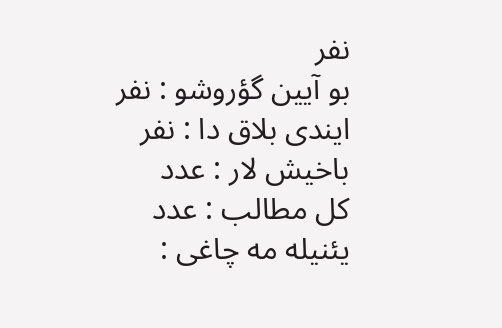نفر
بو آیین گؤروشو : نفر
ایندی بلاق دا : نفر
باخیش لار : عدد
كل مطالب : عدد
یئنیله مه چاغی :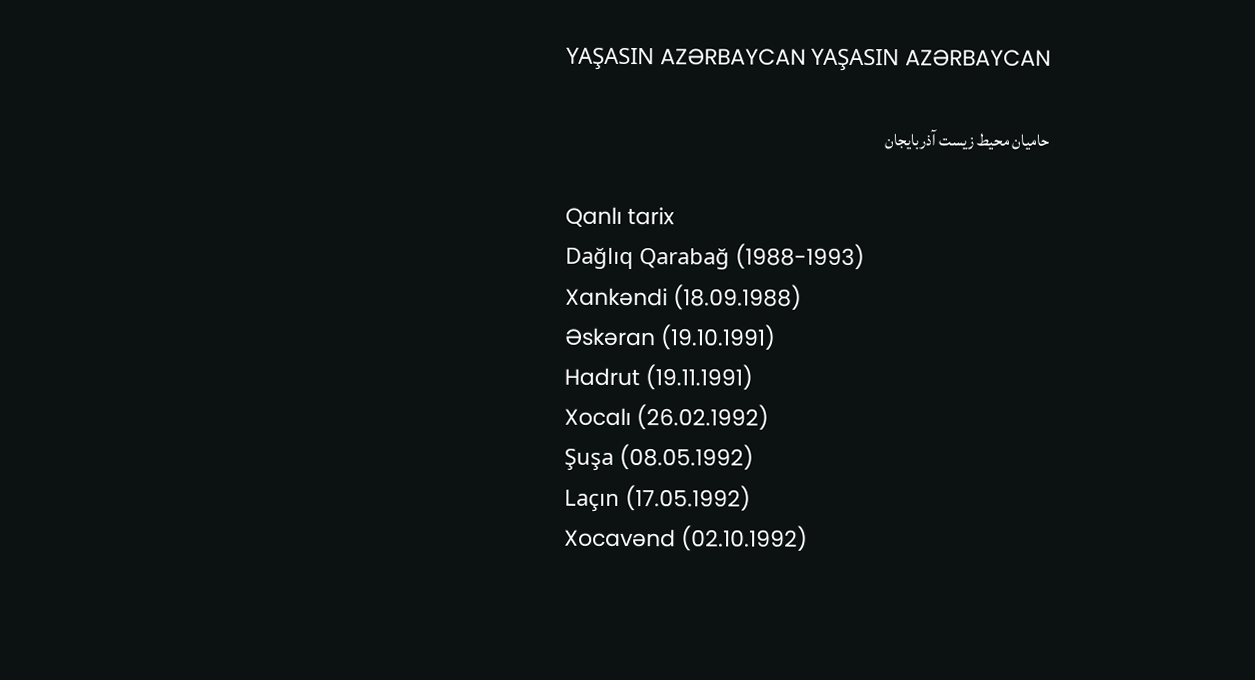YAŞASIN AZƏRBAYCAN YAŞASIN AZƏRBAYCAN

حامیان محیط زیست آذربایجان

Qanlı tarix
Dağlıq Qarabağ (1988-1993)
Xankəndi (18.09.1988)
Əskəran (19.10.1991)
Hadrut (19.11.1991)
Xocalı (26.02.1992)
Şuşa (08.05.1992)
Laçın (17.05.1992)
Xocavənd (02.10.1992)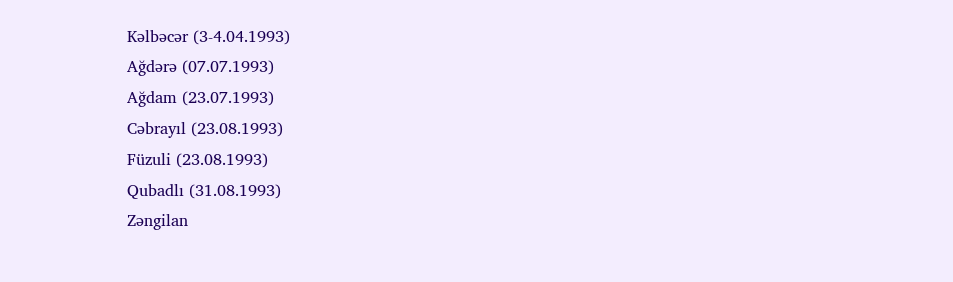Kəlbəcər (3-4.04.1993)
Ağdərə (07.07.1993)
Ağdam (23.07.1993)
Cəbrayıl (23.08.1993)
Füzuli (23.08.1993)
Qubadlı (31.08.1993)
Zəngilan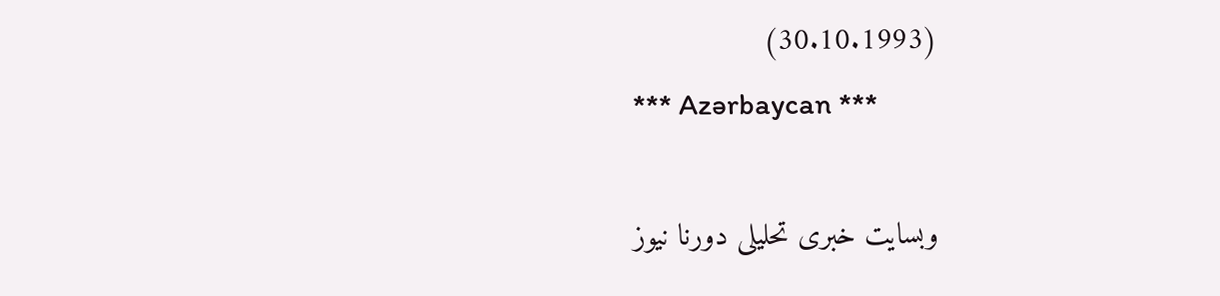(30.10.1993)
*** Azərbaycan ***

وبسایت خبری تحلیلی دورنا نیوز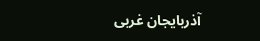آذربایجان غربی